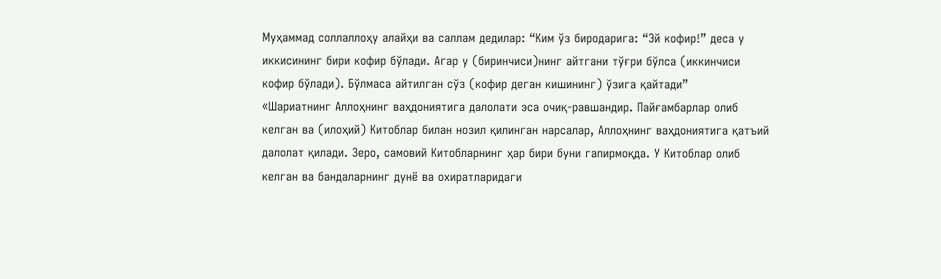Муҳаммад соллаллоҳу алайҳи ва саллам дедилар: “Ким ўз биродарига: “Эй кофир!” деса у иккисининг бири кофир бўлади. Агар у (биринчиси)нинг айтгани тўғри бўлса (иккинчиси кофир бўлади). Бўлмаса айтилган сўз (кофир деган кишининг) ўзига қайтади”
«Шариатнинг Аллоҳнинг ваҳдониятига далолати эса очиқ-равшандир. Пайғамбарлар олиб келган ва (илоҳий) Китоблар билан нозил қилинган нарсалар, Аллоҳнинг ваҳдониятига қатъий далолат қилади. Зеро, самовий Китобларнинг ҳар бири буни гапирмоқда. У Китоблар олиб келган ва бандаларнинг дунё ва охиратларидаги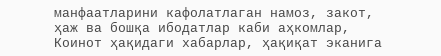манфаатларини кафолатлаган намоз, закот, ҳаж ва бошқа ибодатлар каби аҳкомлар, Коинот ҳақидаги хабарлар, ҳақиқат эканига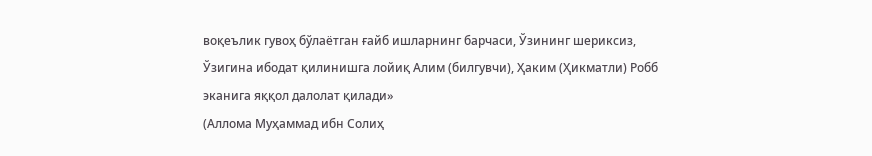воқеълик гувоҳ бўлаётган ғайб ишларнинг барчаси, Ўзининг шериксиз, Ўзигина ибодат қилинишга лойиқ Алим (билгувчи), Ҳаким (Ҳикматли) Робб эканига яққол далолат қилади»
(Аллома Муҳаммад ибн Солиҳ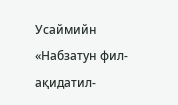Усаймийн «Набзатун фил-ақидатил-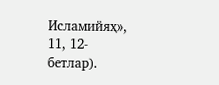Исламийяҳ», 11, 12- бетлар).